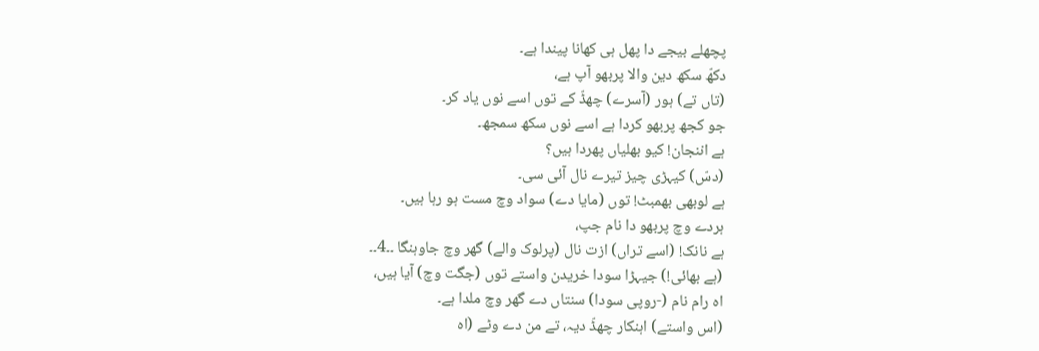پچھلے بیجے دا پھل ہی کھانا پیندا ہے۔
دکھّ سکھ دین والا پربھو آپ ہے،
(تاں تے) ہور (آسرے) چھڈّ کے توں اسے نوں یاد کر۔
جو کجھ پربھو کردا ہے اسے نوں سکھ سمجھ۔
ہے اننجان! کیو بھلیاں پھردا ہیں؟
(دسّ) کیہڑی چیز تیرے نال آئی سی۔
ہے لوبھی بھمبٹ! توں (مایا دے) سواد وچ مست ہو رہا ہیں۔
ہردے وچ پربھو دا نام جپ،
ہے نانک! (اسے تراں) ازت نال (پرلوک والے) گھر وچ جاوہنگا ۔۔4۔۔
(ہے بھائی!) جیہڑا سودا خریدن واستے توں (جگت وچ) آیا ہیں،
اہ رام نام (-روپی سودا) سنتاں دے گھر وچ ملدا ہے۔
(اس واستے) اہنکار چھڈّ دیہ، تے من دے وٹے (اہ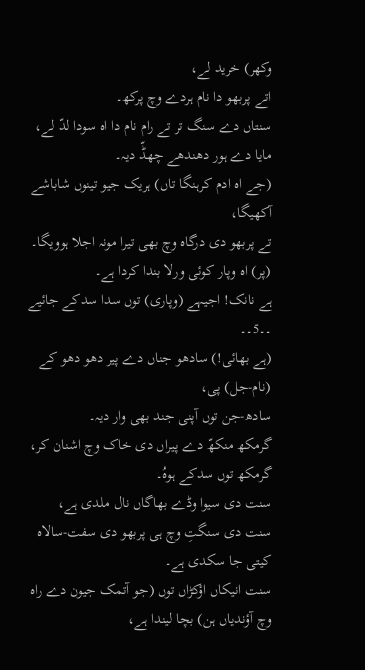وکھر) خرید لے،
اتے پربھو دا نام ہردے وچ پرکھ۔
سنتاں دے سنگ تر تے رام نام دا اہ سودا لدّ لے،
مایا دے ہور دھندھے چھڈّ دیہ۔
(جے اہ ادم کرہنگا تاں) ہریک جیو تینوں شاباشے آکھیگا،
تے پربھو دی درگاہ وچ بھی تیرا مونہ اجلا ہوویگا۔
(پر) اہ وپار کوئی ورلا بندا کردا ہے۔
ہے نانک! اجیہے (وپاری) توں سدا سدکے جائیے ۔۔5۔۔
(ہے بھائی!) سادھو جناں دے پیر دھو دھو کے (نام-جل) پی،
سادھ-جن توں آپنی جند بھی وار دیہ۔
گرمکھ منکھّ دے پیراں دی خاک وچ اشنان کر،
گرمکھ توں سدکے ہوہُ۔
سنت دی سیوا وڈے بھاگاں نال ملدی ہے،
سنت دی سنگتِ وچ ہی پربھو دی سفت-سالاہ کیتی جا سکدی ہے۔
سنت انیکاں اؤکڑاں توں (جو آتمک جیون دے راہ وچ آؤندیاں ہن) بچا لیندا ہے،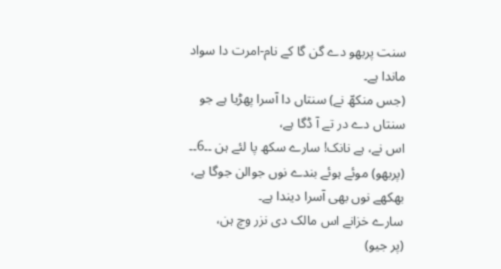سنت پربھو دے گن گا کے نام-امرت دا سواد ماندا ہے۔
(جس منکھّ نے) سنتاں دا آسرا پھڑیا ہے جو سنتاں دے در تے آ ڈگا ہے،
اس نے، ہے نانک! سارے سکھ پا لئے ہن ۔۔6۔۔
(پربھو) موئے ہوئے بندے نوں جوالن جوگا ہے،
بھکھے نوں بھی آسرا دیندا ہے۔
سارے خزانے اس مالک دی نزر وچ ہن،
(پر جیو)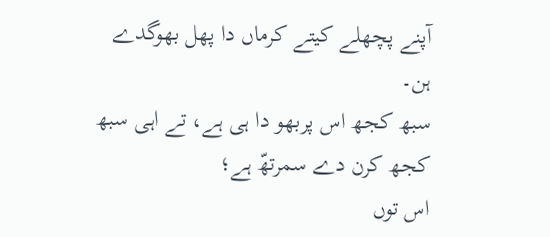آپنے پچھلے کیتے کرماں دا پھل بھوگدے ہن۔
سبھ کجھ اس پربھو دا ہی ہے، تے اہی سبھ کجھ کرن دے سمرتھّ ہے؛
اس توں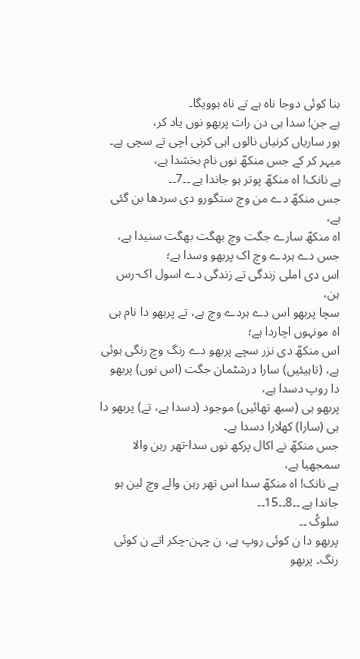بنا کوئی دوجا ناہ ہے تے ناہ ہوویگا۔
ہے جن! سدا ہی دن رات پربھو نوں یاد کر،
ہور ساریاں کرنیاں نالوں اہی کرنی اچی تے سچی ہے۔
میہر کر کے جس منکھّ نوں نام بخشدا ہے،
ہے نانک! اہ منکھّ پوتر ہو جاندا ہے ۔۔7۔۔
جس منکھّ دے من وچ ستگورو دی سردھا بن گئی ہے،
اہ منکھّ سارے جگت وچ بھگت بھگت سنیدا ہے،
جس دے ہردے وچ اک پربھو وسدا ہے؛
اس دی املی زندگی تے زندگی دے اسول اک-رس ہن،
سچا پربھو اس دے ہردے وچ ہے، تے پربھو دا نام ہی اہ مونہوں اچاردا ہے؛
اس منکھّ دی نزر سچے پربھو دے رنگ وچ رنگی ہوئی ہے، (تاہیئیں) سارا درشٹمان جگت (اس نوں) پربھو دا روپ دسدا ہے،
پربھو ہی (سبھ تھائیں) موجود (دسدا ہے، تے) پربھو دا ہی (سارا) کھلارا دسدا ہے۔
جس منکھّ نے اکال پرکھ نوں سدا-تھر رہن والا سمجھیا ہے،
ہے نانک! اہ منکھّ سدا اس تھر رہن والے وچ لین ہو جاندا ہے ۔۔8۔۔15۔۔
سلوکُ ۔۔
پربھو دا ن کوئی روپ ہے، ن چہن-چکر اتے ن کوئی رنگ۔ پربھو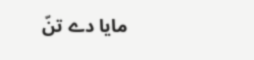مایا دے تنّ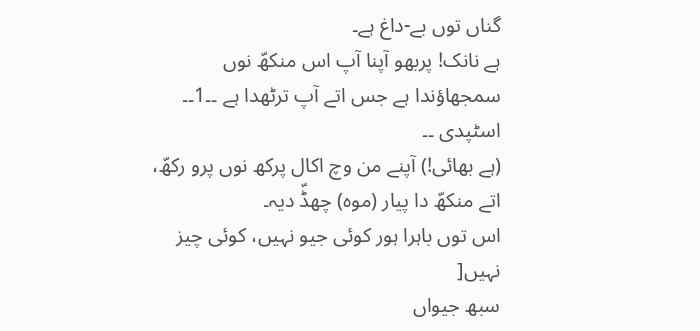گناں توں بے-داغ ہے۔
ہے نانک! پربھو آپنا آپ اس منکھّ نوں سمجھاؤندا ہے جس اتے آپ ترٹھدا ہے ۔۔1۔۔
اسٹپدی ۔۔
(ہے بھائی!) آپنے من وچ اکال پرکھ نوں پرو رکھّ،
اتے منکھّ دا پیار (موہ) چھڈّ دیہ۔
اس توں باہرا ہور کوئی جیو نہیں، کوئی چیز نہیں[
سبھ جیواں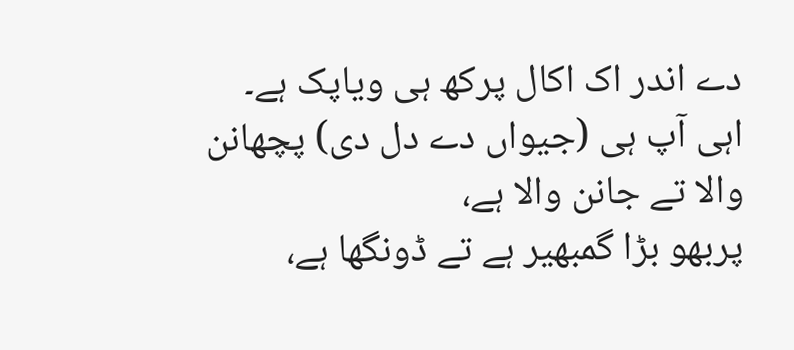دے اندر اک اکال پرکھ ہی ویاپک ہے۔
اہی آپ ہی (جیواں دے دل دی) پچھانن والا تے جانن والا ہے،
پربھو بڑا گمبھیر ہے تے ڈونگھا ہے،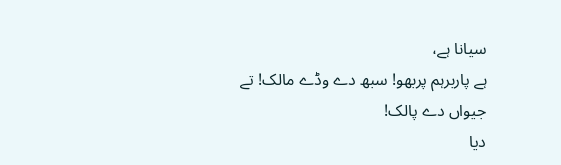سیانا ہے،
ہے پاربرہم پربھو! سبھ دے وڈے مالک! تے جیواں دے پالک!
دیا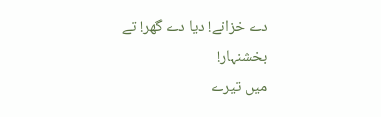دے خزانے! دیا دے گھر! تے بخشنہار!
میں تیرے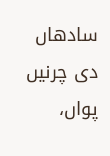سادھاں دی چرنیں پواں،